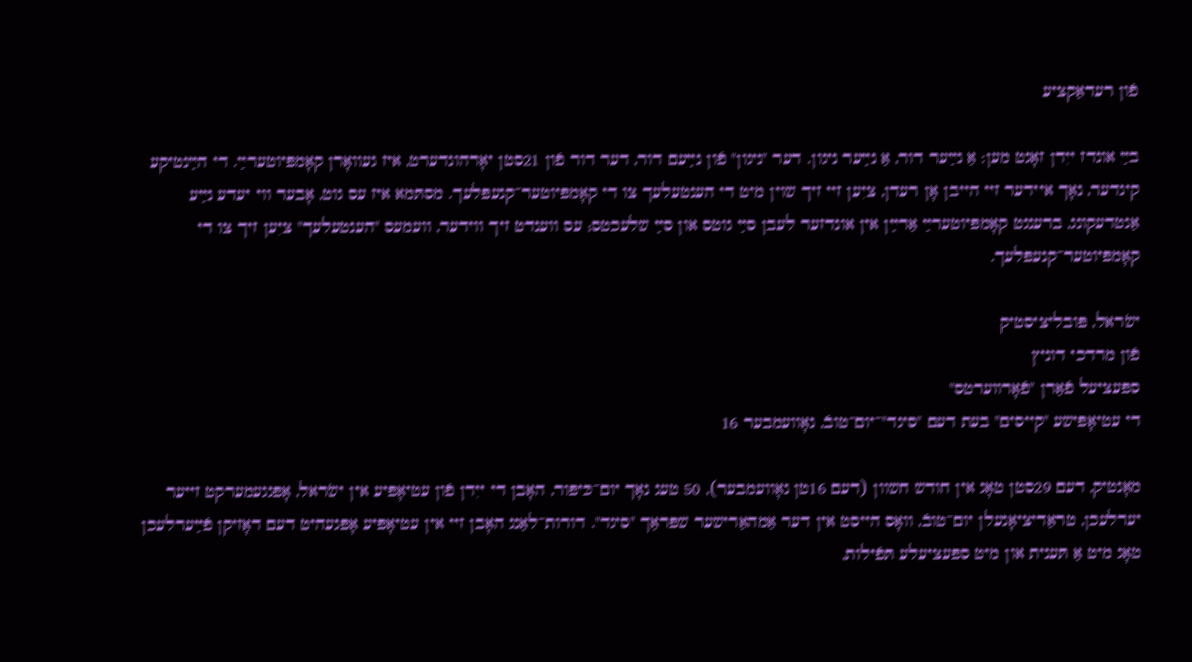פֿון רעדאַקציע

בײַ אונדז ייִדן זאָגט מען: אַ נײַער דור, אַ נײַער ניגון. דער "ניגון" פֿון נײַעם דור, דער דור פֿון 21סטן יאָרהונדערט, איז געוואָרן קאָמפּיוטערײַ. די הײַנטיקע קינדער, נאָך איידער זיי הייבן אָן רעדן, ציִען זיי זיך שוין מיט די הענטעלעך צו די קאָמפּיוטער־קנעפּלעך. מסתּמא איז עס גוט, אָבער ווי יעדע נײַע אַנטדעקונג, ברענגט קאָמפּיוטערײַ אַרײַן אין אונדזער לעבן סײַ גוטס און סײַ שלעכטס; עס ווענדט זיך ווידער, וועמעס "הענטעלעך" ציִען זיך צו די קאָמפּיוטער־קנעפּלעך.

ישׂראל, פּובליציסטיק
פֿון מרדכי דוניץ
ספּעציעל פֿאַרן "פֿאָרװערטס"
די עטיאָפּישע "קייסים" בעת דעם "סיגד"־יום־טובֿ, נאָוועמבער 16

מאָנטיק, דעם 29סטן טאָג אין חודש חשוון (דעם 16טן נאָוועמבער), 50 טעג נאָך יום־כּיפּור, האָבן די ייִדן פֿון עטיאָפּיע אין ישׂראל, אָפּגגעמערקט זייער יערלעכן, טראַדיציאָנעלן יום־טובֿ, וואָס הייסט אין דער אַמהאַרישער שפּראַך "סיגד". דורות־לאַנג האָבן זיי אין עטיאָפּיע אָפּגעהיט דעם דאָזיקן פֿײַערלעכן טאָג מיט אַ תּענית און מיט ספּעציעלע תּפֿילות,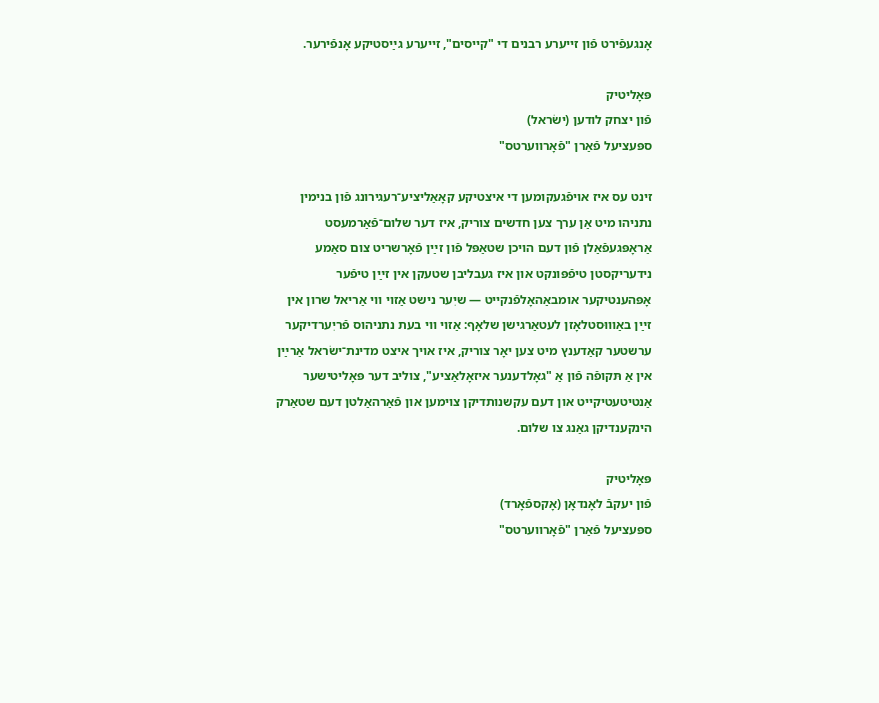אָנגעפֿירט פֿון זייערע רבנים די "קייסים", זייערע גײַסטיקע אָנפֿירער.

פּאָליטיק
פֿון יצחק לודען (ישׂראל)
ספּעציעל פֿאַרן "פֿאָרװערטס"

זינט עס איז אויפֿגעקומען די איצטיקע קאָאַליציע־רעגירונג פֿון בנימין נתניהו מיט אַן ערך צען חדשים צוריק, איז דער שלום־פֿאַרמעסט אַראָפּגעפֿאַלן פֿון דעם הויכן שטאַפּל פֿון זײַן פֿאָרשריט צום סאַמע נידעריקסטן טיפֿפּונקט און איז געבליבן שטעקן אין זײַן טיפֿער אָפּהענטיקער אומבאַהאָלפֿנקייט — שיִער נישט אַזוי ווי אַריאל שרון אין זײַן באַוווּסטלאָזן לעטאַרגישן שלאָף: אַזוי ווי בעת נתניהוס פֿריִערדיקער ערשטער קאַדענץ מיט צען יאָר צוריק, איז אויך איצט מדינת־ישׂראל אַרײַן אין אַ תּקופֿה פֿון אַ "גאָלדענער איזאָלאַציע", צוליב דער פּאָליטישער אַנטיטעטיקייט און דעם עקשנותדיקן צוימען און פֿאַרהאַלטן דעם שטאַרק הינקענדיקן גאַנג צו שלום.

פּאָליטיק
פֿון יעקבֿ לאָנדאָן (אָקספֿאָרד)
ספּעציעל פֿאַרן "פֿאָרװערטס"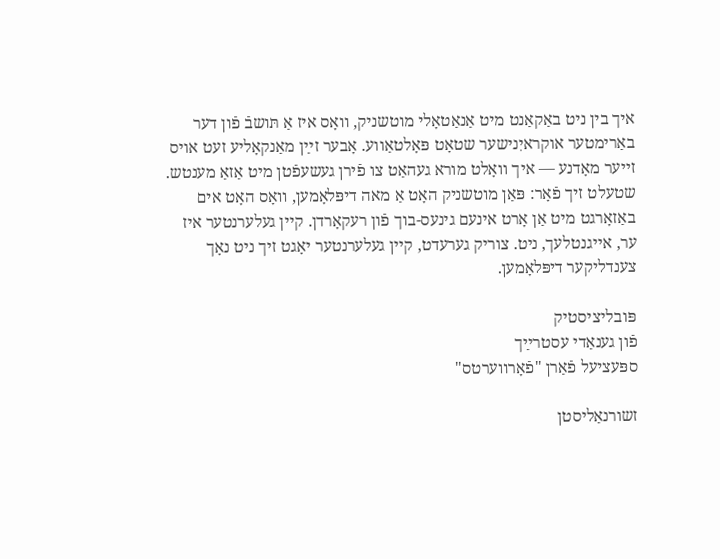איך בין ניט באַקאַנט מיט אַנאַטאָלי מוטשניק, וואָס איז אַ תּושבֿ פֿון דער באַרימטער אוקראיִנישער שטאָט פּאָלטאַווע. אָבער זײַן מאַנקאָליע זעט אויס זייער מאָדנע — איך וואָלט מורא געהאַט צו פֿירן געשעפֿטן מיט אַזאַ מענטש. שטעלט זיך פֿאָר: פּאַן מוטשניק האָט אַ מאה דיפּלאָמען, וואָס האָט אים באַזאָרגט מיט אַן אָרט אינעם גינעס-בוך פֿון רעקאָרדן. קיין געלערנטער איז ער, אייגנטלעך, ניט. צוריק גערעדט, קיין געלערנטער יאָגט זיך ניט נאָך צענדליקער דיפּלאָמען.

פּובליציסטיק
פֿון גענאַדי עסטרײַך
ספּעציעל פֿאַרן "פֿאָרװערטס"

זשורנאַליסטן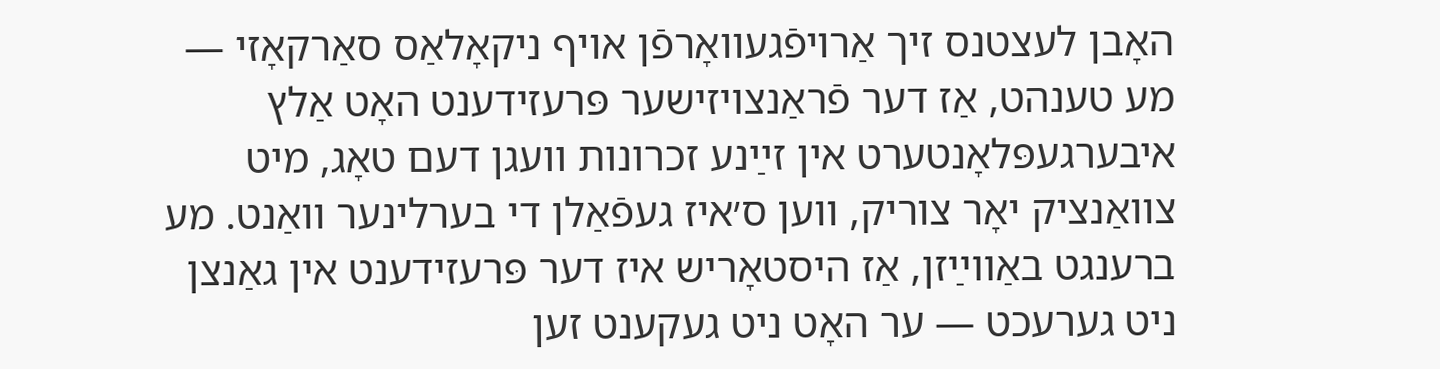האָבן לעצטנס זיך אַרויפֿגעוואָרפֿן אויף ניקאָלאַס סאַרקאָזי — מע טענהט, אַז דער פֿראַנצויזישער פּרעזידענט האָט אַלץ איבערגעפּלאָנטערט אין זײַנע זכרונות וועגן דעם טאָג, מיט צוואַנציק יאָר צוריק, ווען ס׳איז געפֿאַלן די בערלינער וואַנט. מע ברענגט באַווײַזן, אַז היסטאָריש איז דער פּרעזידענט אין גאַנצן ניט גערעכט — ער האָט ניט געקענט זען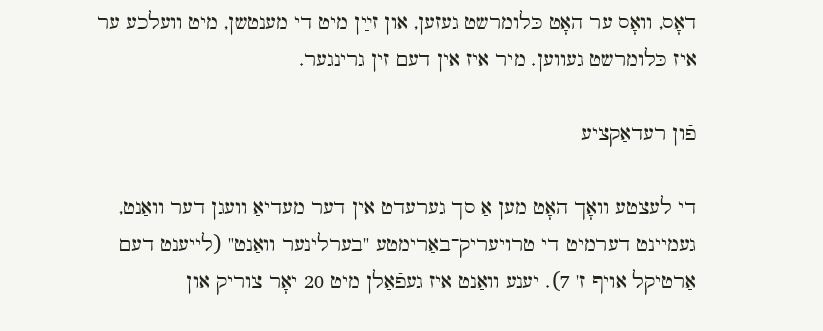דאָס, וואָס ער האָט כּלומרשט געזען, און זײַן מיט די מענטשן, מיט וועלכע ער איז כּלומרשט געווען. מיר איז אין דעם זין גרינגער.

פֿון רעדאַקציע

די לעצטע וואָך האָט מען אַ סך גערעדט אין דער מעדיאַ וועגן דער וואַנט, געמיינט דערמיט די טרויעריק־באַרימטע "בערלינער וואַנט" (לייענט דעם אַרטיקל אויף ז' 7). יענע וואַנט איז געפֿאַלן מיט 20 יאָר צוריק און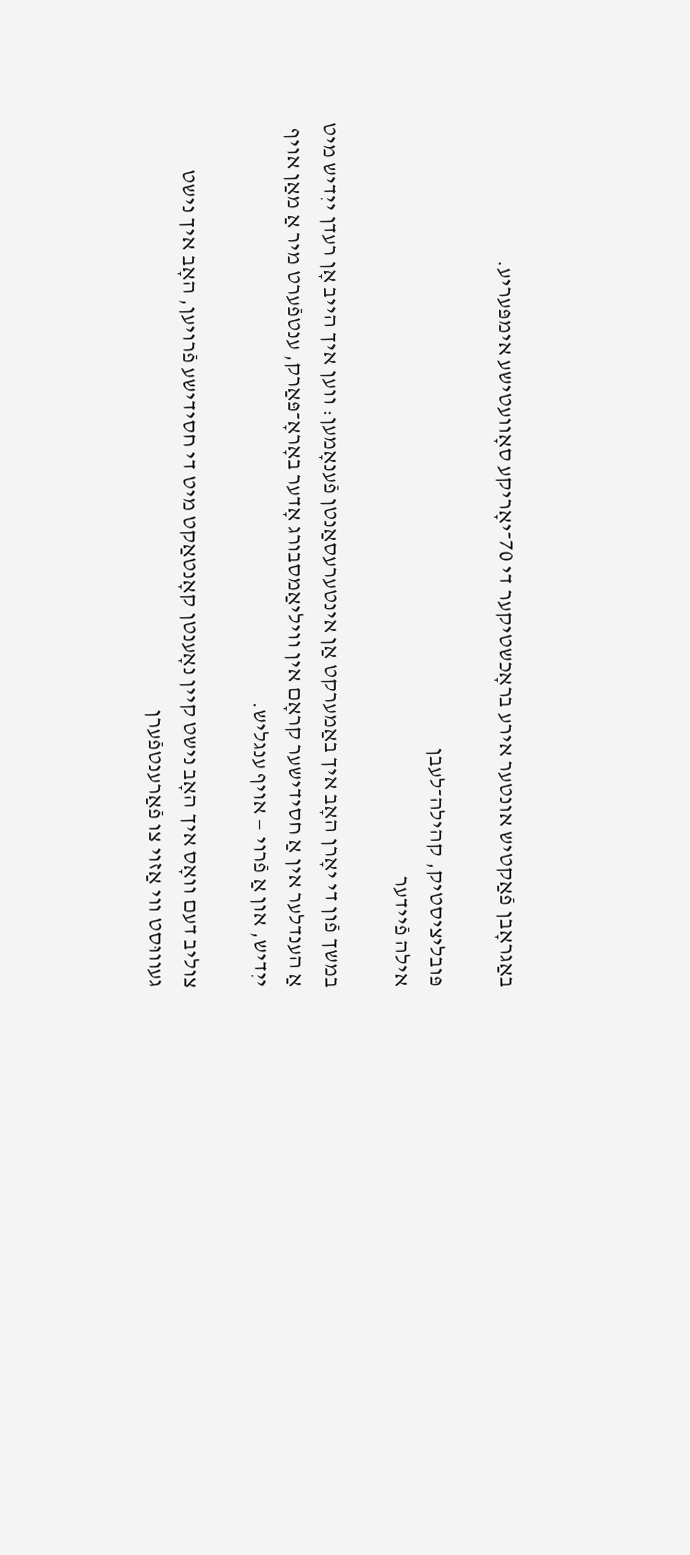באַגראָבן פֿאַקטיש אונטער אירע בראָכשטיקער די 70־יאָריקע סאָוועטישע אימפּעריע.

פּובליציסטיק, קהילה־לעבן
אילה פֿיידער

במשך פֿון די יאָרן האָב איך באַמערקט אַן אינטערעסאַנטן פֿענאָמען: ווען איך הייב אָן רעדן ייִדיש מיט אַ הענדלער אין אַ חסידישער קראָם אין וויליאַמסבורג אָדער באָראָ־פּאַרק, ענטפֿערט מיר אַ מאַן אויף ייִדיש, און אַ פֿרוי — אויף ענגליש.

צוליב דעם וואָס איך האָב נישט קיין נאָענטן קאָנטאַקט מיט די חסידישע פֿרויען, האָב איך נישט געוווּסט ווי אַזוי צו פֿאַרענטפֿערן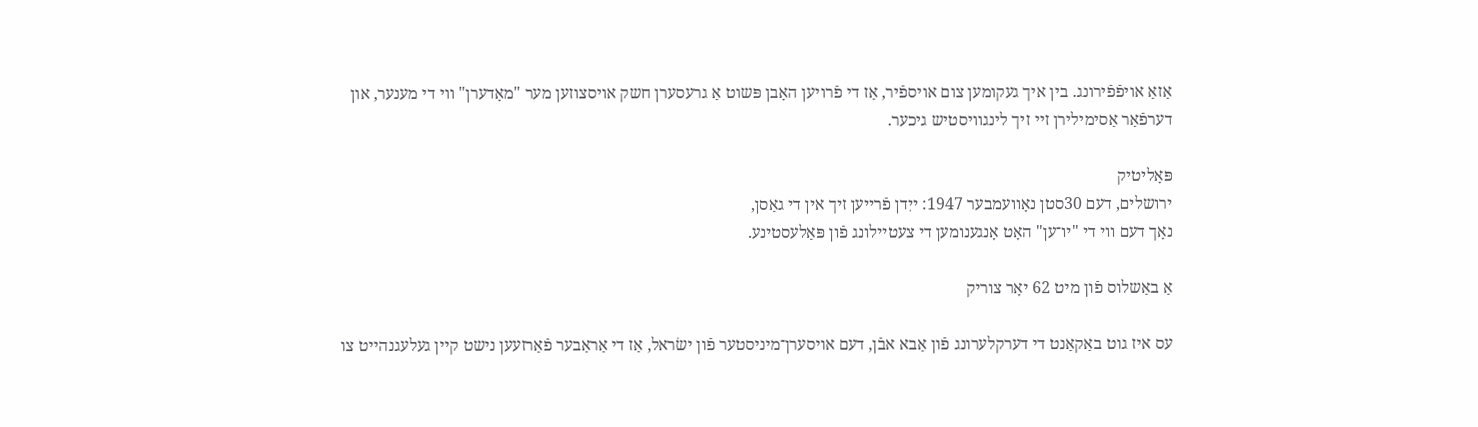אַזאַ אויפֿפֿירונג. בין איך געקומען צום אויספֿיר, אַז די פֿרויען האָבן פּשוט אַ גרעסערן חשק אויסצוזען מער "מאָדערן" ווי די מענער, און דערפֿאַר אַסימילירן זיי זיך לינגוויסטיש גיכער.

פּאָליטיק
ירושלים, דעם 30סטן נאָוועמבער 1947: ייִדן פֿרייען זיך אין די גאַסן,
נאָך דעם ווי די "יו־ען" האָט אָנגענומען די צעטיילונג פֿון פּאַלעסטינע.

אַ באַשלוס פֿון מיט 62 יאָר צוריק

עס איז גוט באַקאַנט די דערקלערונג פֿון אַבא אבֿן, דעם אויסערן־מיניסטער פֿון ישׂראל, אַז די אַראַבער פֿאַרזעען נישט קיין געלעגנהייט צו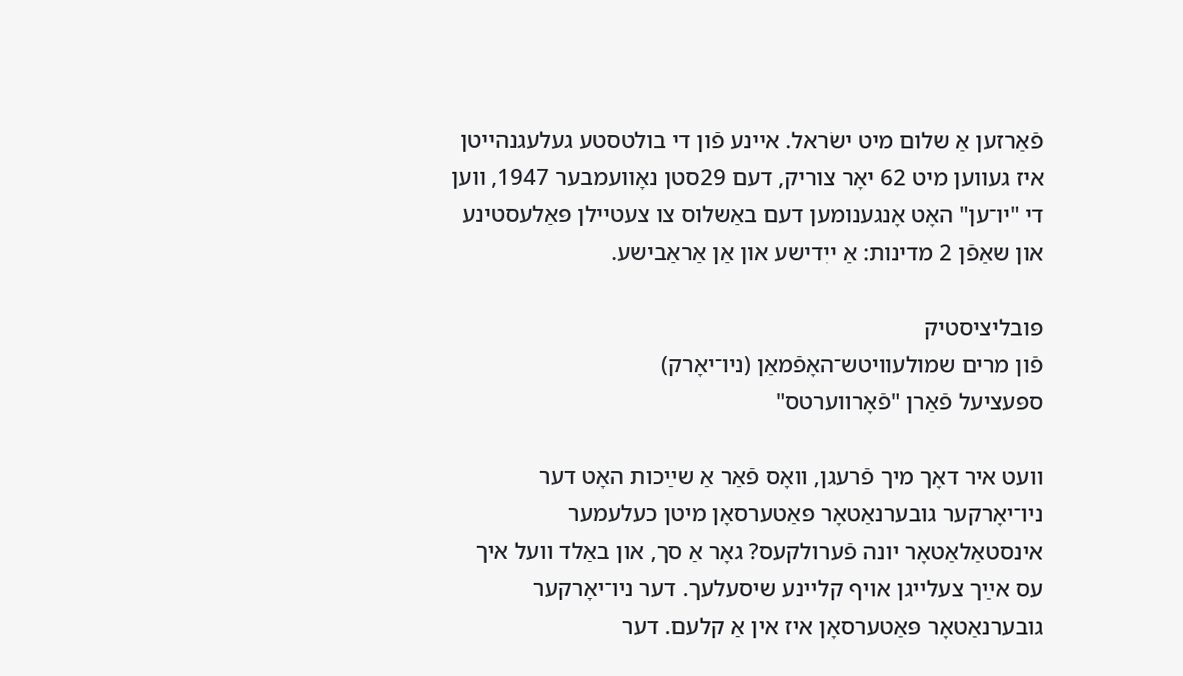פֿאַרזען אַ שלום מיט ישׂראל. איינע פֿון די בולטסטע געלעגנהייטן איז געווען מיט 62 יאָר צוריק, דעם 29סטן נאָוועמבער 1947, ווען די "יו־ען" האָט אָנגענומען דעם באַשלוס צו צעטיילן פּאַלעסטינע און שאַפֿן 2 מדינות: אַ ייִדישע און אַן אַראַבישע.

פּובליציסטיק
פֿון מרים שמולעוויטש־האָפֿמאַן (ניו־יאָרק)
ספּעציעל פֿאַרן "פֿאָרװערטס"

וועט איר דאָך מיך פֿרעגן, וואָס פֿאַר אַ שײַכות האָט דער ניו־יאָרקער גובערנאַטאָר פּאַטערסאָן מיטן כעלעמער אינסטאַלאַטאָר יונה פֿערולקעס? גאָר אַ סך, און באַלד וועל איך עס אײַך צעלייגן אויף קליינע שיסעלעך. דער ניו־יאָרקער גובערנאַטאָר פּאַטערסאָן איז אין אַ קלעם. דער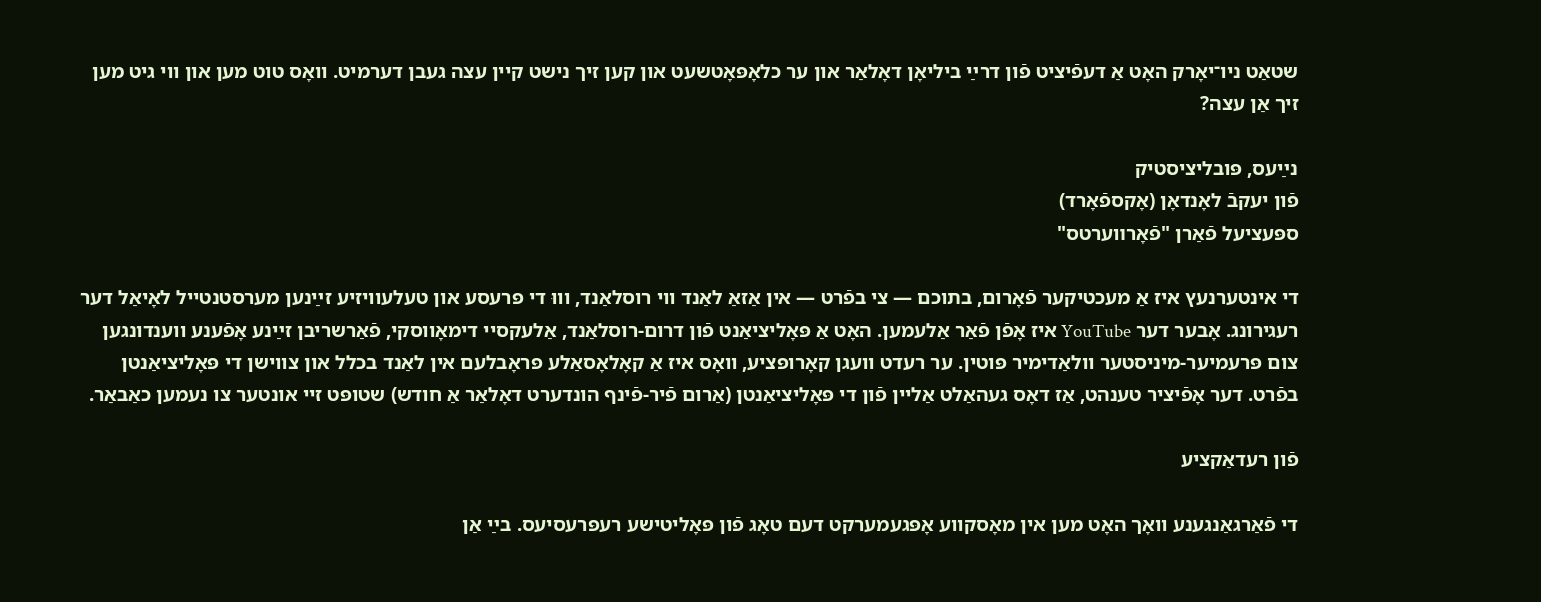שטאַט ניו־יאָרק האָט אַ דעפֿיציט פֿון דרײַ ביליאָן דאָלאַר און ער כלאָפּאָטשעט און קען זיך נישט קיין עצה געבן דערמיט. וואָס טוט מען און ווי גיט מען זיך אַן עצה?

נײַעס, פּובליציסטיק
פֿון יעקבֿ לאָנדאָן (אָקספֿאָרד)
ספּעציעל פֿאַרן "פֿאָרװערטס"

די אינטערנעץ איז אַ מעכטיקער פֿאָרום, בתוכם — צי בפֿרט — אין אַזאַ לאַנד ווי רוסלאַנד, וווּ די פּרעסע און טעלעוויזיע זײַנען מערסטנטייל לאָיאַל דער רעגירונג. אָבער דער YouTube איז אָפֿן פֿאַר אַלעמען. האָט אַ פּאָליציאַנט פֿון דרום-רוסלאַנד, אַלעקסיי דימאָווסקי, פֿאַרשריבן זײַנע אָפֿענע ווענדונגען צום פּרעמיער-מיניסטער וולאַדימיר פּוטין. ער רעדט וועגן קאָרופּציע, וואָס איז אַ קאָלאָסאַלע פּראָבלעם אין לאַנד בכלל און צווישן די פּאָליציאַנטן בפֿרט. דער אָפֿיציר טענהט, אַז דאָס געהאַלט אַליין פֿון די פּאָליציאַנטן (אַרום פֿיר-פֿינף הונדערט דאָלאַר אַ חודש) שטופּט זיי אונטער צו נעמען כאַבאַר.

פֿון רעדאַקציע

די פֿאַרגאַנגענע וואָך האָט מען אין מאָסקווע אָפּגעמערקט דעם טאָג פֿון פּאָליטישע רעפּרעסיעס. בײַ אַן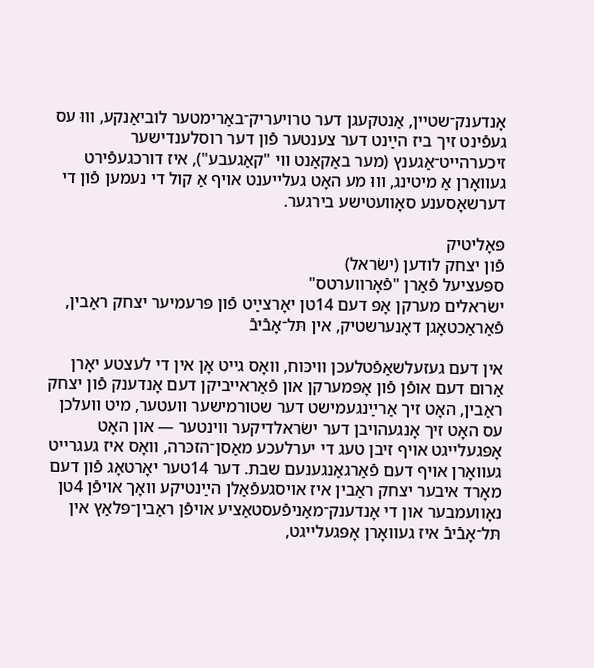אָנדענק־שטיין, אַנטקעגן דער טרויעריק־באַרימטער לוביאַנקע, וווּ עס געפֿינט זיך ביז הײַנט דער צענטער פֿון דער רוסלענדישער זיכערהייט־אַגענץ (מער באַקאַנט ווי "קאַגעבע"), איז דורכגעפֿירט געוואָרן אַ מיטינג, וווּ מע האָט געלייענט אויף אַ קול די נעמען פֿון די דערשאָסענע סאָוועטישע בירגער.

פּאָליטיק
פֿון יצחק לודען (ישׂראל)
ספּעציעל פֿאַרן "פֿאָרװערטס"
ישׂראלים מערקן אָפּ דעם 14טן יאָרצײַט פֿון פּרעמיער יצחק ראַבין, פֿאַראַכטאָגן דאָנערשטיק, אין תּל־אָבֿיבֿ

אין דעם געזעלשאַפֿטלעכן וויכּוח, וואָס גייט אָן אין די לעצטע יאָרן אַרום דעם אופֿן פֿון אָפּמערקן און פֿאַראייביקן דעם אָנדענק פֿון יצחק ראַבין, האָט זיך אַרײַנגעמישט דער שטורמישער וועטער, מיט וועלכן עס האָט זיך אָנגעהויבן דער ישׂראלדיקער ווינטער — און האָט אָפּגעלייגט אויף זיבן טעג די יערלעכע מאַסן־הזכּרה, וואָס איז געגרייט געוואָרן אויף דעם פֿאַרגאַנגענעם שבת. דער 14טער יאָרטאָג פֿון דעם מאָרד איבער יצחק ראַבין איז אויסגעפֿאַלן הײַנטיקע וואָך אויפֿן 4טן נאָוועמבער און די אָנדענק־מאַניפֿעסטאַציע אויפֿן ראַבין־פּלאַץ אין תּל־אָבֿיבֿ איז געוואָרן אָפּגעלייגט,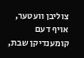צוליבן וועטער, אויף דעם קומענדיקן שבת,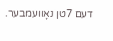דעם 7טן נאָוועמבער.